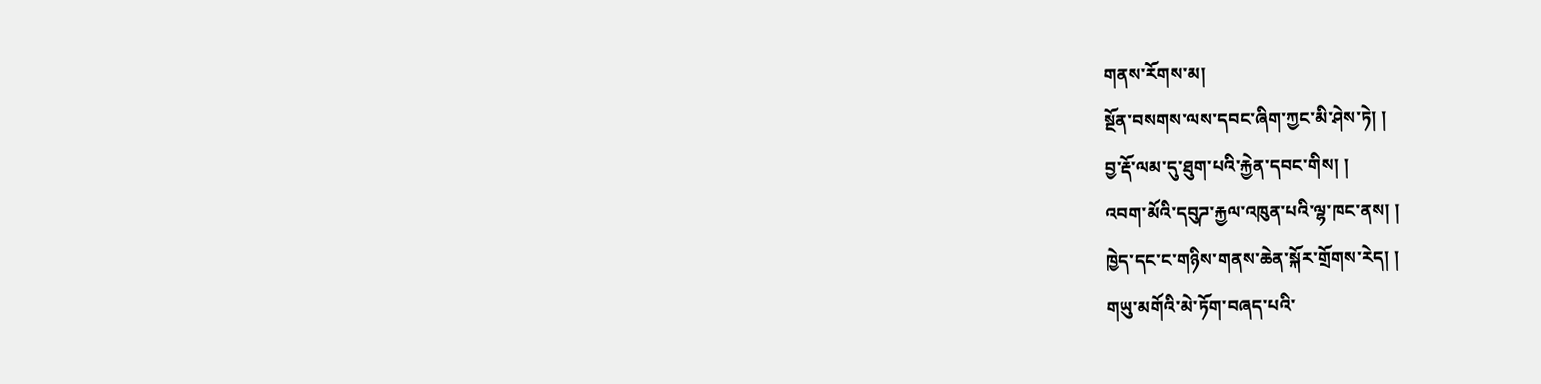གནས་རོགས་མ།
སྔོན་བསགས་ལས་དབང་ཞིག་ཀྱང་མི་ཤེས་ཏེ། །
བྱ་རྡོ་ལམ་དུ་ཐུག་པའི་རྐྱེན་དབང་གིས། །
འབག་མོའི་དབུཌ་རྐྱལ་འཁུན་པའི་ལྷ་ཁང་ནས། །
ཁྱེད་དང་ང་གཉིས་གནས་ཆེན་སྐོར་གྲོགས་རེད། །
གཡུ་མགོའི་མེ་ཏོག་བཞད་པའི་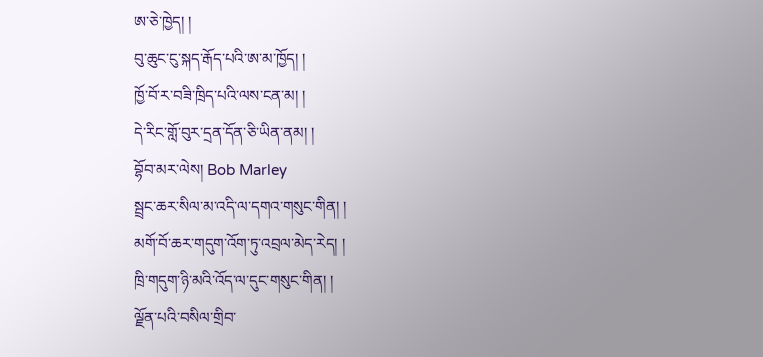ཨ་ཅེ་ཁྱེད། །
བུ་ཆུང་ངུ་སྐད་རྒོད་པའི་ཨ་མ་ཁྱོད། །
ཁྱོ་བོ་ར་བཟི་ཁྲིད་པའི་ལས་ངན་མ། །
དེ་རིང་གློ་བུར་དྲན་དོན་ཅི་ཡིན་ནམ། །
བྷོབ་མར་ལེས། Bob Marley
སྦྲང་ཆར་སིལ་མ་འདི་ལ་དགའ་གསུང་གིན། །
མགོ་བོ་ཆར་གདུག་འོག་ཏུ་འབྲལ་མེད་རེད། །
ཁྲི་གདུག་ཉི་མའི་འོད་ལ་དུང་གསུང་གིན། །
ལྗོན་པའི་བསིལ་གྲིབ་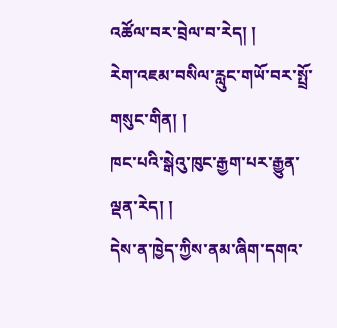འཚོལ་བར་བྲེལ་བ་རེད། །
རེག་འཇམ་བསིལ་རླུང་གཡོ་བར་སྤྲོ་གསུང་གིན། །
ཁང་པའི་སྒེའུ་ཁུང་རྒྱག་པར་རྒྱུན་ལྡན་རེད། །
དེས་ན་ཁྱེད་ཀྱིས་ནམ་ཞིག་དགའ་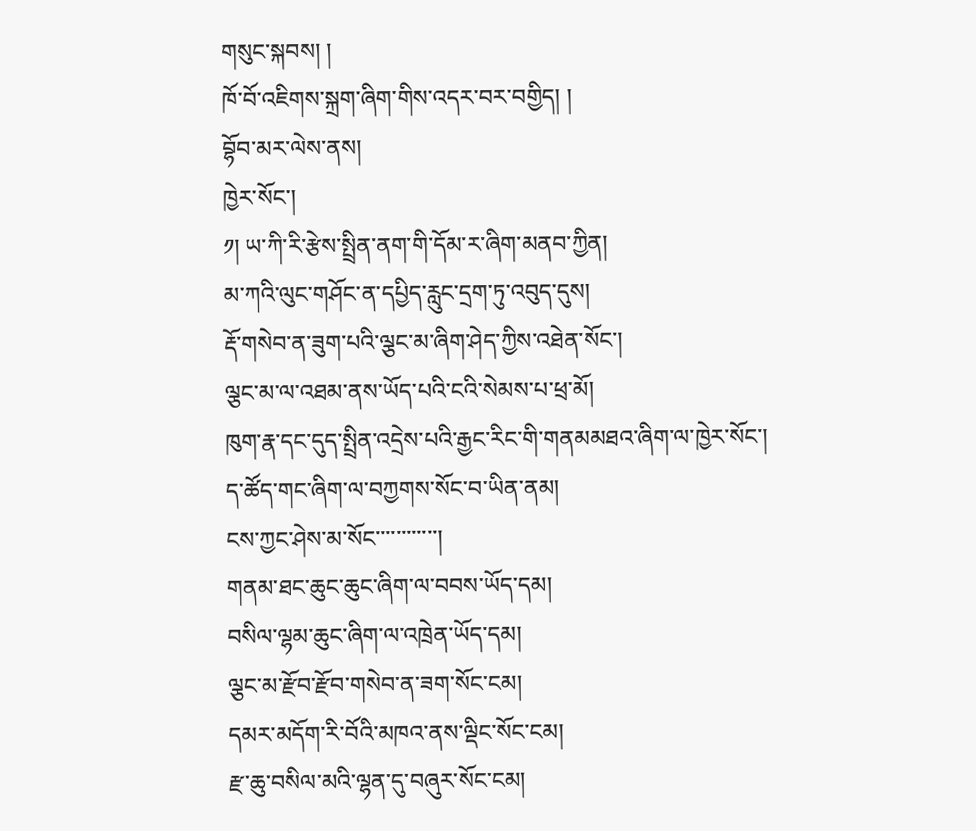གསུང་སྐབས། །
ཁོ་བོ་འཇིགས་སྐྲག་ཞིག་གིས་འདར་བར་བགྱིད། །
བྷོབ་མར་ལེས་ནས།
ཁྱེར་སོང་།
༡། ཡ་ཀི་རི་རྩེས་སྤྲིན་ནག་གི་དོམ་ར་ཞིག་མནབ་ཀྱིན།
མ་ཀའི་ལུང་གཤོང་ན་དཔྱིད་རླུང་དྲག་ཏུ་འབུད་དུས།
རྡོ་གསེབ་ན་ཟུག་པའི་ལྕང་མ་ཞིག་ཤེད་ཀྱིས་འཐེན་སོང་།
ལྕང་མ་ལ་འཐམ་ནས་ཡོད་པའི་ངའི་སེམས་པ་ཕྲ་མོ།
ཁུག་རྣ་དང་དུད་སྤྲིན་འདྲེས་པའི་རྒྱང་རིང་གི་གནམམཐའ་ཞིག་ལ་ཁྱེར་སོང་།
ད་ཚོད་གང་ཞིག་ལ་བཀྱགས་སོང་བ་ཡིན་ནམ།
ངས་ཀྱང་ཤེས་མ་སོང་་་་་་་་་་་་།
གནམ་ཐང་ཆུང་ཆུང་ཞིག་ལ་བབས་ཡོད་དམ།
བསིལ་ལྷམ་ཆུང་ཞིག་ལ་འཁྲེན་ཡོད་དམ།
ལྕང་མ་རྫོབ་རྫོབ་གསེབ་ན་ཟག་སོང་ངམ།
དམར་མདོག་རི་བོའི་མཁའ་ནས་ལྡིང་སོང་ངམ།
རྫ་ཆུ་བསིལ་མའི་ལྷན་དུ་བཞུར་སོང་ངམ།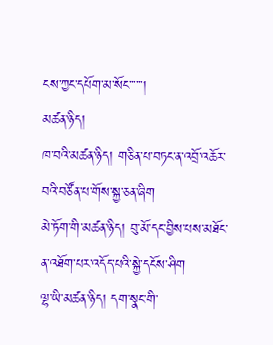ངས་ཀྱང་དཔོག་མ་སོང་་་་་་།
མཚན་ཉིད།
ཁ་བའི་མཚན་ཉིད། གཅིན་པ་བཏང་ན་འབྲོ་འཆོར་བའི་བཙོན་པ་གོས་སྐྱ་ཅན་ཞིག
མེ་ཏོག་གི་མཚན་ཉིད། བུ་མོ་དང་བྱིས་པས་མཐོང་ན་འཐོག་པར་འདོད་པའི་སྐྱེ་དངོས་ཤིག
ལྷ་ཡི་མཚན་ཉིད། དག་སྣང་གི་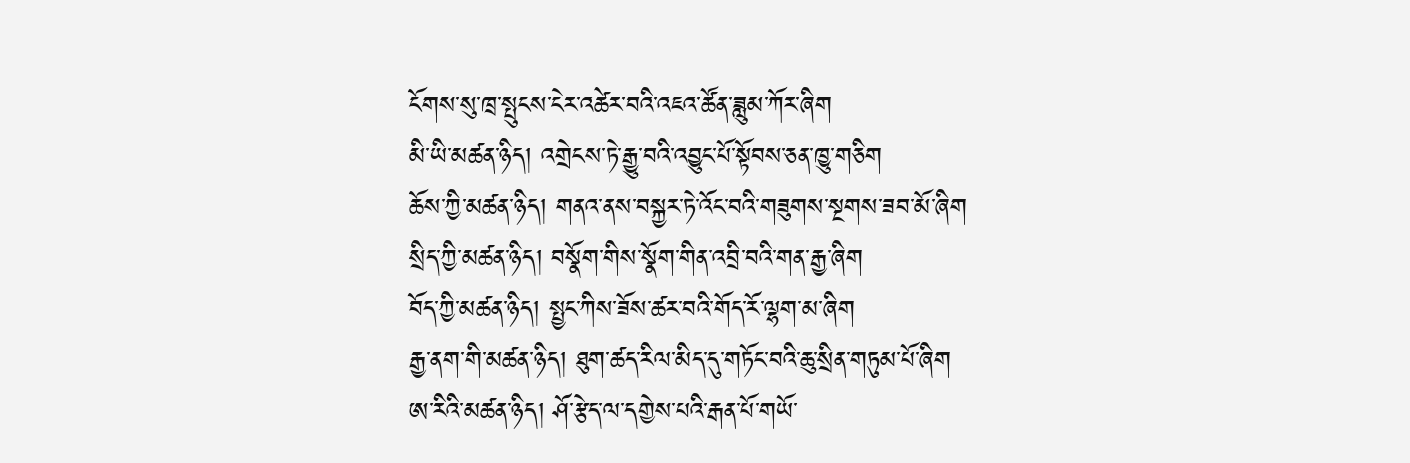ངོགས་སུ་ཁྲ་སྤུངས་ངེར་འཚེར་བའི་འཇའ་ཚོན་ཟླུམ་ཀོར་ཞིག
མི་ཡི་མཚན་ཉིད། འགྲེངས་ཏེ་རྒྱུ་བའི་འབྱུང་པོ་སྟོབས་ཅན་ཁྱུ་གཅིག
ཆོས་ཀྱི་མཚན་ཉིད། གནའ་ནས་བསྐྱར་ཏེ་འོང་བའི་གཟུགས་སྔགས་ཟབ་མོ་ཞིག
སྲིད་ཀྱི་མཚན་ཉིད། བསྣོག་གིས་སྣོག་གིན་འབྲི་བའི་གན་རྒྱ་ཞིག
བོད་ཀྱི་མཚན་ཉིད། སྤྱང་ཀིས་ཟོས་ཚར་བའི་གོད་རོ་ལྷག་མ་ཞིག
རྒྱ་ནག་གི་མཚན་ཉིད། ཐུག་ཚད་རིལ་མིད་དུ་གཏོང་བའི་ཆུ་སྲིན་གཏུམ་པོ་ཞིག
ཨ་རིའི་མཚན་ཉིད། ཤོ་རྩེད་ལ་དགྱེས་པའི་རྒན་པོ་གཡོ་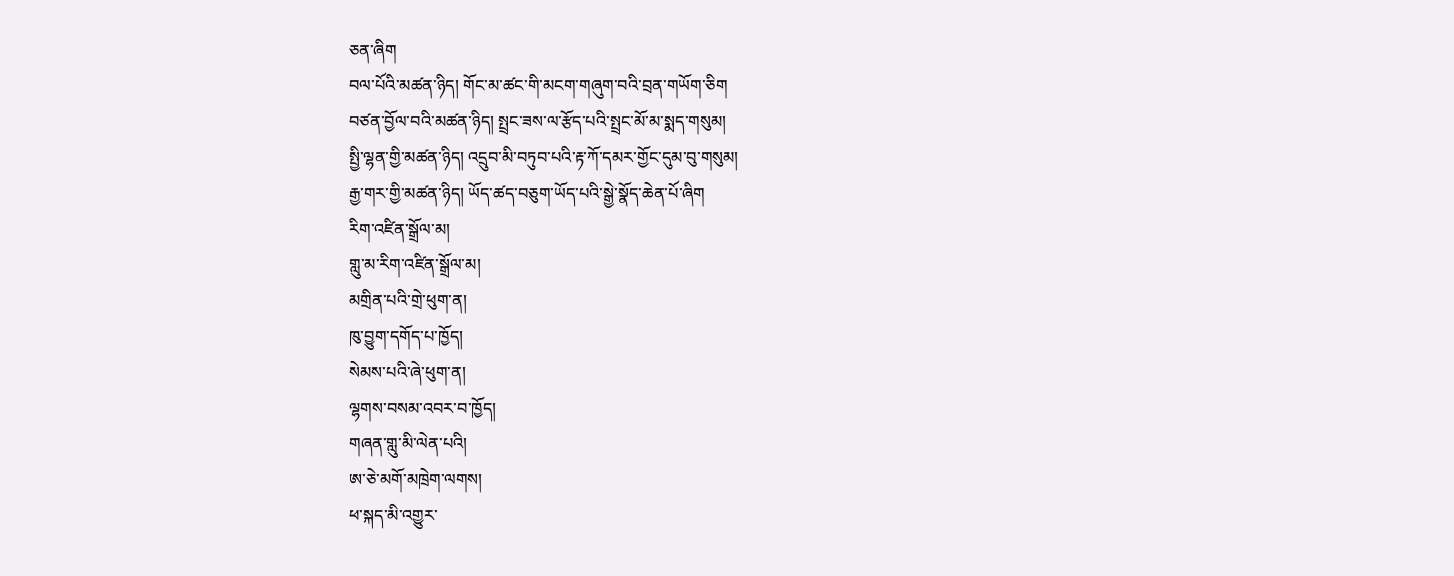ཅན་ཞིག
བལ་པོའི་མཚན་ཉིད། གོང་མ་ཚང་གི་མངག་གཞུག་བའི་བྲན་གཡོག་ཅིག
བཙན་བྱོལ་བའི་མཚན་ཉིད། སྤྲང་ཟས་ལ་རྩོད་པའི་སྤྲང་མོ་མ་སྨད་གསུམ།
སྤྱི་ལྷན་གྱི་མཚན་ཉིད། འདྲུབ་མི་བཏུབ་པའི་རྟ་ཀོ་དམར་གྱོང་དུམ་བུ་གསུམ།
རྒྱ་གར་གྱི་མཚན་ཉིད། ཡོད་ཚད་བཅུག་ཡོད་པའི་སྒྱེ་སྣོད་ཆེན་པོ་ཞིག
རིག་འཛིན་སྒྲོལ་མ།
གླུ་མ་རིག་འཛིན་སྒྲོལ་མ།
མགྲིན་པའི་གྲེ་ཕུག་ན།
ཁུ་བྱུག་དགོད་པ་ཁྱོད།
སེམས་པའི་ཞེ་ཕུག་ན།
ལྷགས་བསམ་འབར་བ་ཁྱོད།
གཞན་གླུ་མི་ལེན་པའི།
ཨ་ཅེ་མགོ་མཁྲེག་ལགས།
ཕ་སྐད་མི་འགྱུར་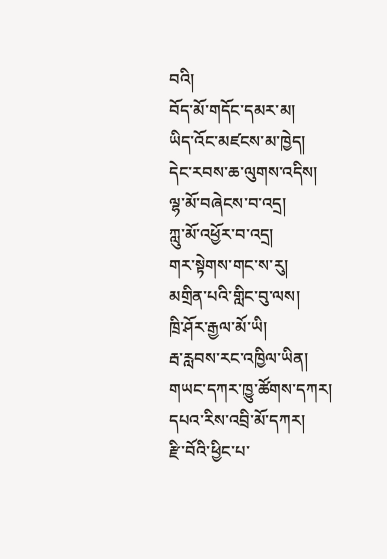བའི།
བོད་མོ་གདོང་དམར་མ།
ཡིད་འོང་མཛངས་མ་ཁྱེད།
དེང་རབས་ཆ་ལུགས་འདིས།
ལྷ་མོ་བཞེངས་བ་འདྲ།
ཀླུ་མོ་འཕྱོར་བ་འདྲ།
གར་སྟེགས་གང་ས་རུ།
མགྲིན་པའི་གླིང་བུ་ལས།
ཁྲི་ཤོར་རྒྱལ་མོ་ཡི།
རྦ་རླབས་རང་འཁྱིལ་ཡིན།
གཡང་དཀར་ཁྱུ་ཚོགས་དཀར།
དཔའ་རིས་འབྲི་མོ་དཀར།
རྫི་བོའི་ཕྱིང་པ་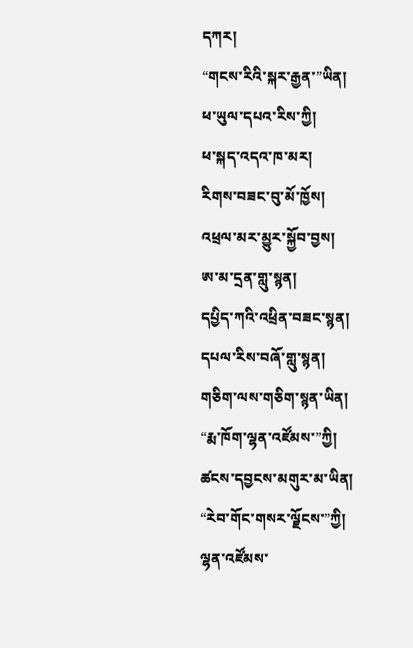དཀར།
“གངས་རིའི་སྐར་རྒྱན་”ཡིན།
ཕ་ཡུལ་དཔའ་རིས་ཀྱི།
ཕ་སྐད་འདའ་ཁ་མར།
རིགས་བཟང་བུ་མོ་ཁྱོས།
འཕྲལ་མར་མྱུར་སྐྱོབ་བྱས།
ཨ་མ་དྲན་གླུ་སྙན།
དཔྱིད་ཀའི་འཕྲིན་བཟང་སྙན།
དཔལ་རིས་བཞོ་གླུ་སྙན།
གཅིག་ལས་གཅིག་སྙན་ཡིན།
“རྨ་ཁོག་ལྷན་འཛོམས་”ཀྱི།
ཚངས་དབྱངས་མགུར་མ་ཡིན།
“རེབ་གོང་གསར་ལྗོངས་”ཀྱི།
ལྷན་འཛོམས་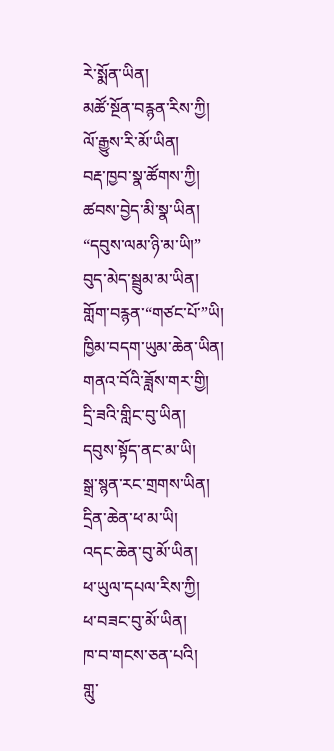རེ་སྨོན་ཡིན།
མཚོ་སྔོན་བརྙན་རིས་ཀྱི།
ལོ་རྒྱུས་རི་མོ་ཡིན།
བརྡ་ཁྱབ་སྣ་ཚོགས་ཀྱི།
ཚབས་བྱེད་མི་སྣ་ཡིན།
“དབུས་ལམ་ཉི་མ་ཡི།”
བུད་མེད་སྦྲུམ་མ་ཡིན།
གློག་བརྙན་“གཙང་པོ་”ཡི།
ཁྱིམ་བདག་ཡུམ་ཆེན་ཡིན།
གནའ་བོའི་ཟློས་གར་གྱི།
དྲི་ཟའི་གླིང་བུ་ཡིན།
དབུས་སྟོད་ནང་མ་ཡི།
སྒྲ་སྙན་རང་གྲགས་ཡིན།
དྲིན་ཆེན་ཕ་མ་ཡི།
འདང་ཆེན་བུ་མོ་ཡིན།
ཕ་ཡུལ་དཔལ་རིས་ཀྱི།
ཕ་བཟང་བུ་མོ་ཡིན།
ཁ་བ་གངས་ཅན་པའི།
གླུ་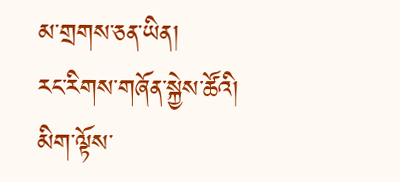མ་གྲགས་ཅན་ཡིན།
རང་རིགས་གཞོན་སྐྱེས་ཚོའི།
མིག་ལྟོས་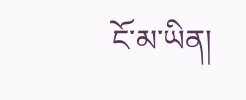ངོ་མ་ཡིན།